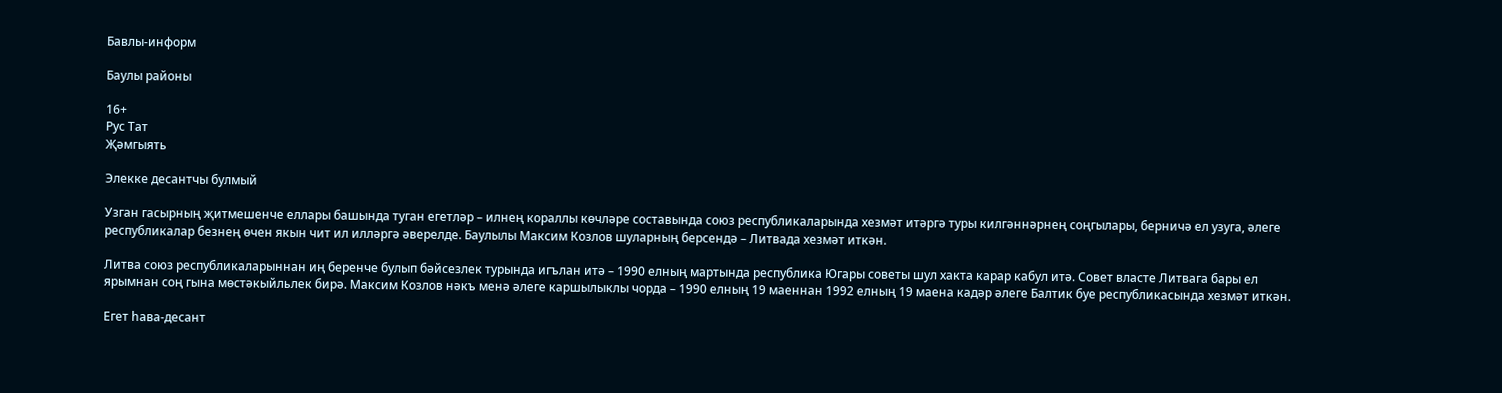Бавлы-информ

Баулы районы

16+
Рус Тат
Җәмгыять

Элекке десантчы булмый

Узган гасырның җитмешенче еллары башында туган егетләр – илнең кораллы көчләре составында союз республикаларында хезмәт итәргә туры килгәннәрнең соңгылары, берничә ел узуга, әлеге республикалар безнең өчен якын чит ил илләргә әверелде. Баулылы Максим Козлов шуларның берсендә – Литвада хезмәт иткән.

Литва союз республикаларыннан иң беренче булып бәйсезлек турында игълан итә – 1990 елның мартында республика Югары советы шул хакта карар кабул итә. Совет власте Литвага бары ел ярымнан соң гына мөстәкыйльлек бирә. Максим Козлов нәкъ менә әлеге каршылыклы чорда – 1990 елның 19 маеннан 1992 елның 19 маена кадәр әлеге Балтик буе республикасында хезмәт иткән.

Егет һава-десант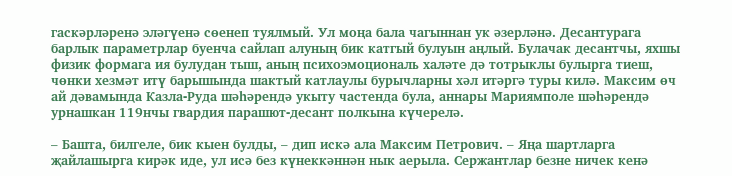гаскәрләренә эләгүенә сөенеп туялмый. Ул моңа бала чагыннан ук әзерләнә. Десантурага барлык параметрлар буенча сайлап алуның бик катгый булуын аңлый. Булачак десантчы, яхшы физик формага ия булудан тыш, аның психоэмоциональ халәте дә тотрыклы булырга тиеш, чөнки хезмәт итү барышында шактый катлаулы бурычларны хәл итәргә туры килә. Максим өч ай дәвамында Казла-Руда шәһәрендә укыту частенда була, аннары Мариямполе шәһәрендә урнашкан 119нчы гвардия парашют-десант полкына күчерелә.

– Башта, билгеле, бик кыен булды, – дип искә ала Максим Петрович. – Яңа шартларга җайлашырга кирәк иде, ул исә без күнеккәннән нык аерыла. Сержантлар безне ничек кенә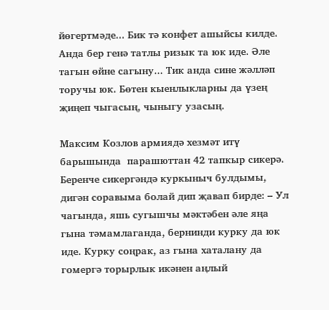йөгертмәде... Бик тә конфет ашыйсы килде. Анда бер генә татлы ризык та юк иде. Әле тагын өйне сагыну... Тик анда сине жәлләп торучы юк. Бөтен кыенлыкларны да үзең җиңеп чыгасың, чыныгу узасың.

Максим Козлов армиядә хезмәт итү барышында  парашюттан 42 тапкыр сикерә. Беренче сикергәндә куркыныч булдымы, дигән соравыма болай дип җавап бирде: – Ул чагында, яшь сугышчы мәктәбен әле яңа гына тәмамлаганда, бернинди курку да юк иде. Курку соңрак, аз гына хаталану да гомергә торырлык икәнен аңлый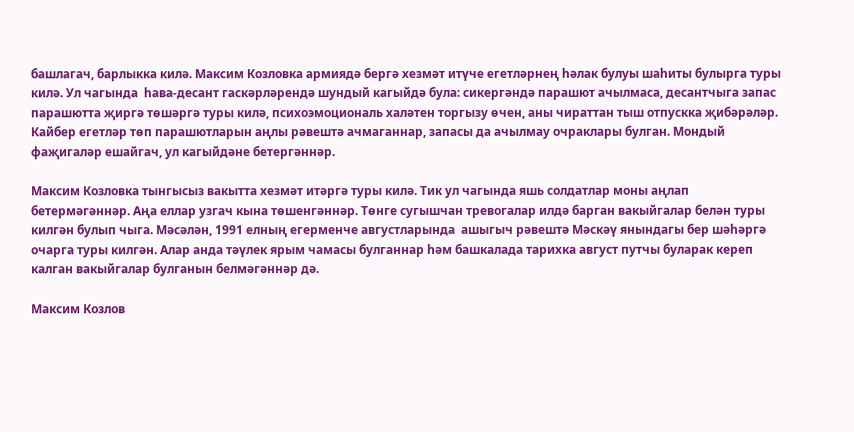башлагач, барлыкка килә. Максим Козловка армиядә бергә хезмәт итүче егетләрнең һәлак булуы шаһиты булырга туры килә. Ул чагында  һава-десант гаскәрләрендә шундый кагыйдә була: сикергәндә парашют ачылмаса, десантчыга запас парашютта җиргә төшәргә туры килә, психоэмоциональ халәтен торгызу өчен, аны чираттан тыш отпускка җибәрәләр. Кайбер егетләр төп парашютларын аңлы рәвештә ачмаганнар, запасы да ачылмау очраклары булган. Мондый фаҗигаләр ешайгач, ул кагыйдәне бетергәннәр.

Максим Козловка тынгысыз вакытта хезмәт итәргә туры килә. Тик ул чагында яшь солдатлар моны аңлап бетермәгәннәр. Аңа еллар узгач кына төшенгәннәр. Төнге сугышчан тревогалар илдә барган вакыйгалар белән туры килгән булып чыга. Мәсәлән, 1991 елның егерменче августларында  ашыгыч рәвештә Мәскәү янындагы бер шәһәргә очарга туры килгән. Алар анда тәүлек ярым чамасы булганнар һәм башкалада тарихка август путчы буларак кереп калган вакыйгалар булганын белмәгәннәр дә.

Максим Козлов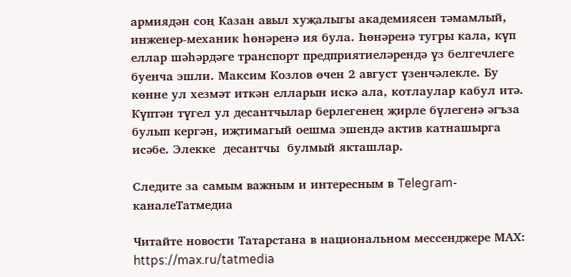армиядән соң Казан авыл хуҗалыгы академиясен тәмамлый, инженер-механик һөнәренә ия була. Һөнәренә тугры кала, күп еллар шәһәрдәге транспорт предприятиеләрендә үз белгечлеге буенча эшли. Максим Козлов өчен 2 август үзенчәлекле. Бу көнне ул хезмәт иткән елларын искә ала, котлаулар кабул итә. Күптән түгел ул десантчылар берлегенең җирле бүлегенә әгъза булып кергән, иҗтимагый оешма эшендә актив катнашырга исәбе. Элекке  десантчы  булмый якташлар.

Следите за самым важным и интересным в Telegram-каналеТатмедиа

Читайте новости Татарстана в национальном мессенджере MАХ: https://max.ru/tatmedia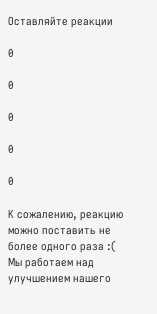Оставляйте реакции

0

0

0

0

0

К сожалению, реакцию можно поставить не более одного раза :(
Мы работаем над улучшением нашего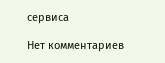сервиса

Нет комментариев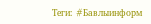Теги: #Бавлыинформ